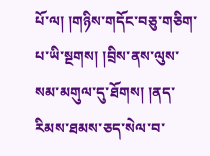པོ་ལ། །གཉིས་གདོང་བཅུ་གཅིག་པ་ཡི་སྔགས། །བྲིས་ནས་ལུས་སམ་མགུལ་དུ་ཐོགས། །ནད་རིམས་ཐམས་ཅད་སེལ་བ་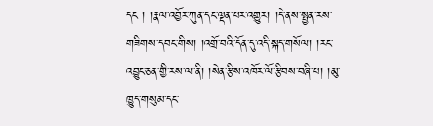དང ། །རྣལ་འབྱོར་ཀུན་དང་ལྡན་པར་འགྱུར། །དེ་ནས་སྤྱན་རས་གཟིགས་དབང་གིས། །འགྲོ་བའི་དོན་དུ་འདི་སྐད་གསོལ། །རང་འབྱུང་ཅན་གྱི་རས་ལ་ནི། །སེན་རྩིས་འཁོར་ལོ་རྩིབས་བཞི་པ། །མུ་ཁྱུད་གསུམ་དང་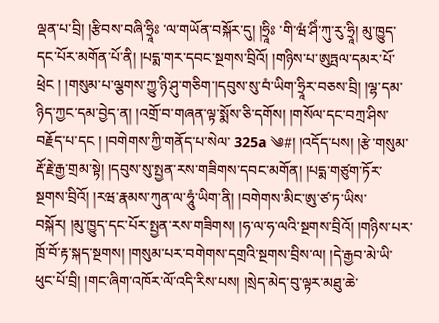ལྡན་པ་བྲི། །རྩིབས་བཞི་ཧྲཱིཿ ་ལ་གཡོན་བསྐོར་དུ། །ཧྲཱིཿ ་གི་ཝཾ་ཤིཾ་ཀུ་རུ་ཧྲཱི། མུ་ཁྱུད་དང་པོར་མགོན་པོ་ནི། །པདྨ་གར་དབང་སྔགས་བྲིའོ། །གཉིས་པ་ཨུཏྤལ་དམར་པོ་ཕྲེང ། །གསུམ་པ་ལྕགས་ཀྱུ་ཉི་ཤུ་གཅིག་།དབུས་སུ་བཾ་ཡིག་ཧྲཱིར་བཅས་བྲི། །ལྷ་དམ་ཉིད་ཀྱང་དམ་བྱེད་ན། །འགྲོ་བ་གཞན་ལྟ་སྨོས་ཅི་དགོས། །གསོལ་དང་བཀྲ་ཤིས་བརྗོད་པ་དང ། །བགེགས་ཀྱི་གནོད་པ་སེལ་ 325a ༄#། །འདོད་པས། །རྩེ་གསུམ་རྡོ་རྗེ་རྒྱ་གྲམ་སྟེ། །དབུས་སུ་སྤྱན་རས་གཟིགས་དབང་མགོན། །པདྨ་གཙུག་ཏོར་སྔགས་བྲིའོ། །རཝ་རྣམས་ཀུན་ལ་ཧཱུཾ་ཡིག་ནི། །བགེགས་མིང་ཨུ་ཙ་ཏ་ཡིས་བསྐོར། །མུ་ཁྱུད་དང་པོར་སྤྱན་རས་གཟིགས། །ཧ་ལ་ཧ་ལའི་སྔགས་བྲིའོ། །གཉིས་པར་ཁྲོ་བོ་རྟ་སྐད་སྔགས། །གསུམ་པར་བགེགས་དགྲའི་སྔགས་བྲིས་ལ། །དེ་རྒྱབ་མེ་ཡི་ཕུང་པོ་བྲི། །གང་ཞིག་འཁོར་ལོ་འདི་རིས་པས། །སྲེད་མེད་བུ་ལྟར་མཐུ་ཆེ་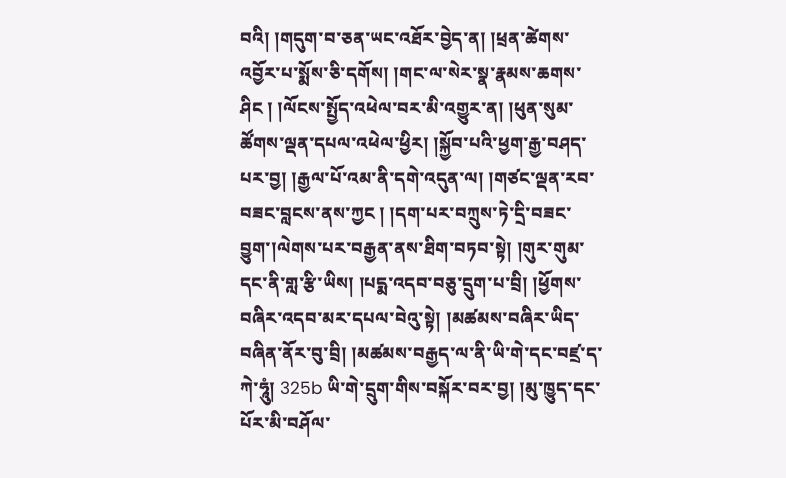བའི། །གདུག་བ་ཅན་ཡང་འཐོར་བྱེད་ན། །ཕྲན་ཚེགས་འབྱོར་པ་སྨོས་ཅི་དགོས། །གང་ལ་སེར་སྣ་རྣམས་ཆགས་ཤིང ། །ལོངས་སྤྱོད་འཕེལ་བར་མི་འགྱུར་ན། །ཕུན་སུམ་ཚོགས་ལྡན་དཔལ་འཕེལ་ཕྱིར། །སྐྱོབ་པའི་ཕྱག་རྒྱ་བཤད་པར་བྱ། །རྒྱལ་པོ་འམ་ནི་དགེ་འདུན་ལ། །གཙང་ལྡན་རབ་བཟང་བླངས་ནས་ཀྱང ། །དག་པར་བཀྲུས་ཏེ་དྲི་བཟང་བྱུག་།ལེགས་པར་བརྒྱན་ནས་ཐིག་བཏབ་སྟེ། །གུར་གུམ་དང་ནི་གླ་རྩི་ཡིས། །པདྨ་འདབ་བཅུ་དྲུག་པ་བྲི། །ཕྱོགས་བཞིར་འདབ་མར་དཔལ་བེའུ་སྟེ། །མཚམས་བཞིར་ཡིད་བཞིན་ནོར་བུ་བྲི། །མཚམས་བརྒྱད་ལ་ནི་ཡི་གེ་དང་བཛྲ་ད་ཀེ་ཧཱུཾ། 325b ཡི་གེ་དྲུག་གིས་བསྐོར་བར་བྱ། །མུ་ཁྱུད་དང་པོར་མི་བཤོལ་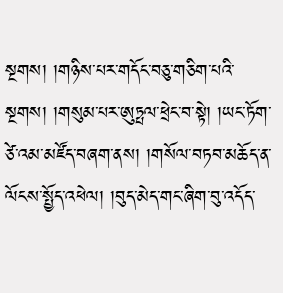སྔགས། །གཉིས་པར་གདོང་བཅུ་གཅིག་པའི་སྔགས། །གསུམ་པར་ཨུཏྤལ་ཕྲེང་བ་སྟེ། །ཡང་ཏོག་ཙེ་འམ་མཛོད་བཞག་ནས། །གསོལ་བཏབ་མཆོད་ན་ལོངས་སྤྱོད་འཕེལ། །བུད་མེད་གང་ཞིག་བུ་འདོད་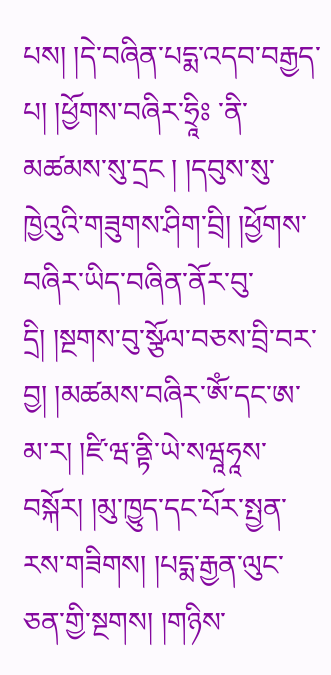པས། །དེ་བཞིན་པདྨ་འདབ་བརྒྱད་པ། །ཕྱོགས་བཞིར་ཧྲཱིཿ ་ནི་མཚམས་སུ་དྲང ། །དབུས་སུ་ཁྱེའུའི་གཟུགས་ཤིག་བྲི། །ཕྱོགས་བཞིར་ཡིད་བཞིན་ནོར་བུ་དྲི། །སྔགས་བུ་སྩོལ་བཅས་བྲི་བར་བྱ། །མཚམས་བཞིར་ཨོཾ་དང་ཨ་མ་ར། །ཛི་ཝ་ནྟི་ཡེ་སཝཱཧཱས་བསྐོར། །མུ་ཁྱུད་དང་པོར་སྤྱན་རས་གཟིགས། །པདྨ་རྒྱན་ལུང་ཅན་གྱི་སྔགས། །གཉིས་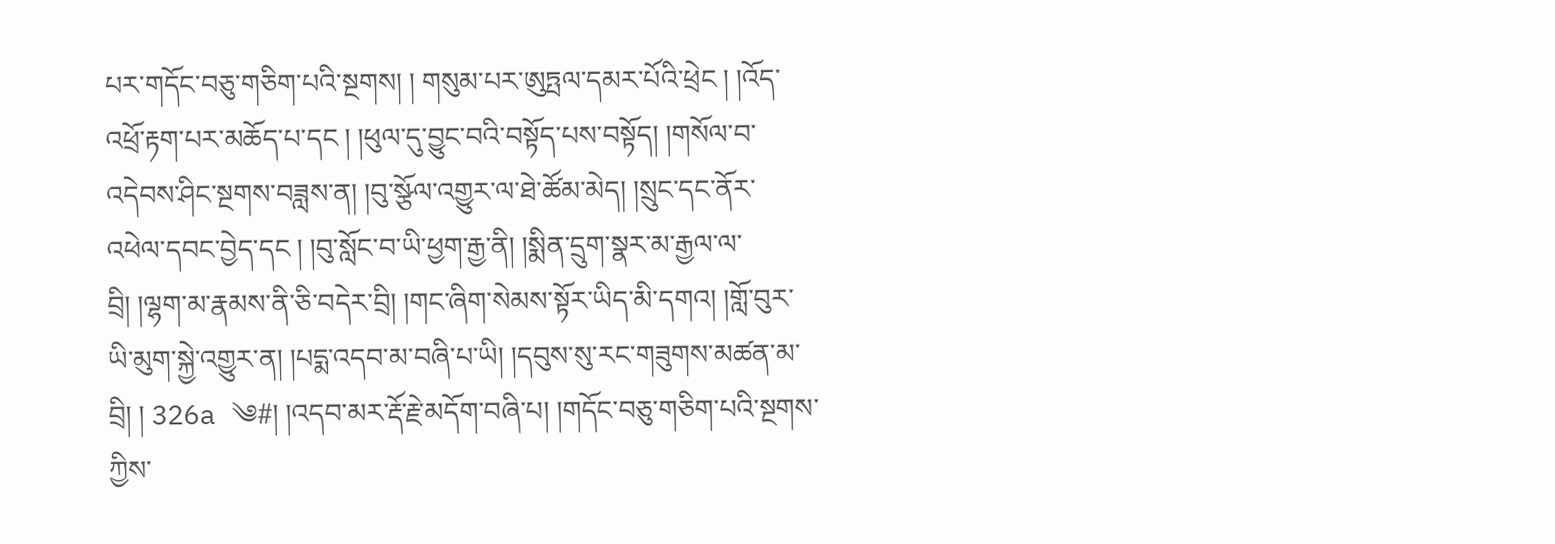པར་གདོང་བཅུ་གཅིག་པའི་སྔགས། ། གསུམ་པར་ཨུཏྤལ་དམར་པོའི་ཕྲེང ། །འོད་འཕྲོ་རྟག་པར་མཆོད་པ་དང ། །ཕུལ་དུ་བྱུང་བའི་བསྟོད་པས་བསྟོད། །གསོལ་བ་འདེབས་ཤིང་སྔགས་བཟླས་ན། །བུ་སྩོལ་འགྱུར་ལ་ཐེ་ཚོམ་མེད། །སྲུང་དང་ནོར་འཕེལ་དབང་བྱེད་དང ། །བུ་སློང་བ་ཡི་ཕྱག་རྒྱ་ནི། །སྨིན་དྲུག་སྣར་མ་རྒྱལ་ལ་བྲི། །ལྷག་མ་རྣམས་ནི་ཅི་བདེར་བྲི། །གང་ཞིག་སེམས་སྟོར་ཡིད་མི་དགའ། །གློ་བུར་ཡི་མུག་སྐྱེ་འགྱུར་ན། །པདྨ་འདབ་མ་བཞི་པ་ཡི། །དབུས་སུ་རང་གཟུགས་མཚན་མ་བྲི། ། 326a ༄#། །འདབ་མར་རྡོ་རྗེ་མདོག་བཞི་པ། །གདོང་བཅུ་གཅིག་པའི་སྔགས་ཀྱིས་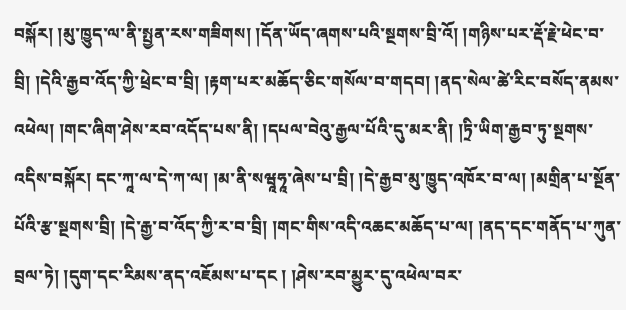བསྐོར། །མུ་ཁྱུད་ལ་ནི་སྤྱན་རས་གཟིགས། །དོན་ཡོད་ཞགས་པའི་སྔགས་བྲི་འོ། །གཉིས་པར་རྡོ་རྗེ་ཕེང་བ་བྲི། །དེའི་རྒྱབ་འོད་ཀྱི་ཕྲེང་བ་བྲི། །རྟག་པར་མཆོད་ཅིང་གསོལ་བ་གདབ། །ནད་སེལ་ཚེ་རིང་བསོད་ནམས་འཕེལ། །གང་ཞིག་ཤེས་རབ་འདོད་པས་ནི། །དཔལ་བེའུ་རྒྱལ་པོའི་དུ་མར་ནི། །ཏྲི་ཡིག་རྒྱབ་ཏུ་སྔགས་འདིས་བསྐོར། དང་ཀཱ་ལ་དེ་ཀ་ལ། །མ་ནི་སཝཱཧཱ་ཞེས་པ་བྲི། །དེ་རྒྱབ་མུ་ཁྱུད་འཁོར་བ་ལ། །མགྲིན་པ་སྔོན་པོའི་རྩ་སྔགས་བྲི། །དེ་རྒྱ་བ་འོད་ཀྱི་ར་བ་བྲི། །གང་གིས་འདི་འཆང་མཆོད་པ་ལ། །ནད་དང་གནོད་པ་ཀུན་བྲལ་ཏེ། །དུག་དང་རིམས་ནད་འཇོམས་པ་དང ། །ཤེས་རབ་མྱུར་དུ་འཕེལ་བར་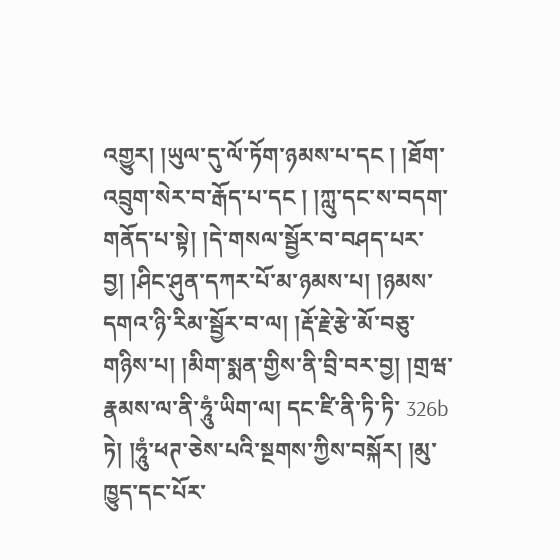འགྱུར། །ཡུལ་དུ་ལོ་ཏོག་ཉམས་པ་དང ། །ཐོག་འབྲུག་སེར་བ་རྒོད་པ་དང ། །ཀླུ་དང་ས་བདག་གནོད་པ་སྟེ། །དེ་གསལ་སྦྱོར་བ་བཤད་པར་བྱ། །ཤིང་ཤུན་དཀར་པོ་མ་ཉམས་པ། །ཉམས་དགའ་ཉི་རིམ་སྦྱོར་བ་ལ། །རྡོ་རྗེ་རྩེ་མོ་བཅུ་གཉིས་པ། །མིག་སྨན་གྱིས་ནི་བྲི་བར་བྱ། །གྲཝ་རྣམས་ལ་ནི་ཧཱུཾ་ཡིག་ལ། དང་ཛི་ནི་ཏི་ཏི་ 326b ཏེ། །ཧཱུཾ་ཕཊ་ཅེས་པའི་སྔགས་ཀྱིས་བསྐོར། །མུ་ཁྱུད་དང་པོར་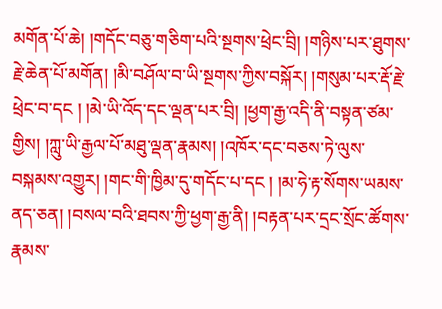མགོན་པོ་ཆེ། །གདོང་བཅུ་གཅིག་པའི་སྔགས་ཕྲེང་བྲི། །གཉིས་པར་ཐུགས་རྗེ་ཆེན་པོ་མགོན། །མི་བཤོལ་བ་ཡི་སྔགས་ཀྱིས་བསྐོར། །གསུམ་པར་རྡོ་རྗེ་ཕྲེང་བ་དང ། །མེ་ཡི་འོད་དང་ལྡན་པར་བྲི། །ཕྱག་རྒྱ་འདི་ནི་བསྟན་ཙམ་གྱིས། །ཀླུ་ཡི་རྒྱལ་པོ་མཐུ་ལྡན་རྣམས། །འཁོར་དང་བཅས་ཏེ་ལུས་བསྐམས་འགྱུར། །གང་གི་ཁྱིམ་དུ་གདོང་པ་དང ། །མ་ཧེ་རྟ་སོགས་ཡམས་ནད་ཅན། །བསལ་བའི་ཐབས་ཀྱི་ཕྱག་རྒྱ་ནི། །བརྟན་པར་དྲང་སྲོང་ཚོགས་རྣམས་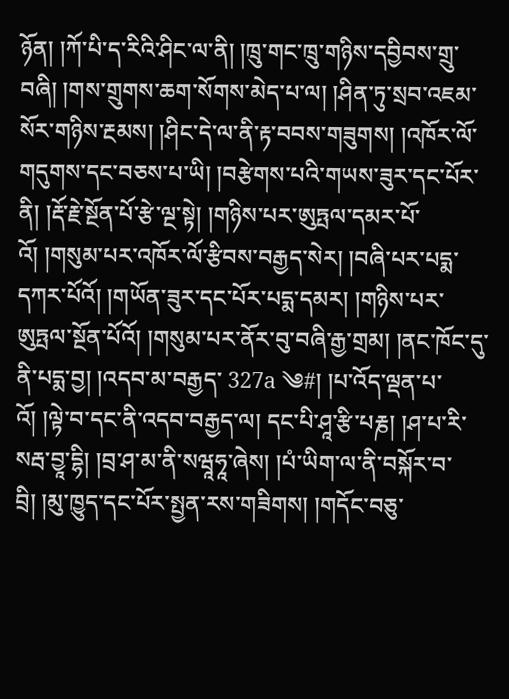ཉོན། །ཀོ་པི་ད་རིའི་ཤིང་ལ་ནི། །ཁྲུ་གང་ཁྲུ་གཉིས་དབྱིབས་གྲུ་བཞི། །གས་གྲུགས་ཆག་སོགས་མེད་པ་ལ། །ཤིན་ཏུ་སྲབ་འཇམ་སོར་གཉིས་རྔམས། །ཤིང་དེ་ལ་ནི་རྟ་བབས་གཟུགས། །འཁོར་ལོ་གདུགས་དང་བཅས་པ་ཡི། །བརྩེགས་པའི་གཡས་ཟུར་དང་པོར་ནི། །རྡོ་རྗེ་སྔོན་པོ་རྩེ་ལྔ་སྟེ། །གཉིས་པར་ཨུཏྤལ་དམར་པོ་འོ། །གསུམ་པར་འཁོར་ལོ་རྩིབས་བརྒྱད་སེར། །བཞི་པར་པདྨ་དཀར་པོའོ། །གཡོན་ཟུར་དང་པོར་པདྨ་དམར། །གཉིས་པར་ཨུཏྤལ་སྔོན་པོའོ། །གསུམ་པར་ནོར་བུ་བཞི་རྒྱ་གྲམ། །ནང་ཁོང་དུ་ནི་པདྨ་བྱ། །འདབ་མ་བརྒྱད་ 327a ༄#། །པ་འོད་ལྡན་པ་འོ། །ལྟེ་བ་དང་ནི་འདབ་བརྒྱད་ལ། དང་པི་ཤཱ་རྩི་པརྞ། །ཤ་པ་རི་སརྦ་བྱཱ་དྷི། །བྲ་ཤ་མ་ནི་སཝཱཧཱ་ཞེས། །པཾ་ཡིག་ལ་ནི་བསྐོར་བ་བྲི། །མུ་ཁྱུད་དང་པོར་སྤྱན་རས་གཟིགས། །གདོང་བཅུ་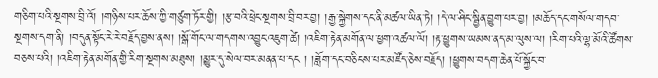གཅིག་པའི་སྔགས་བྲི་འོ། །གཉིས་པར་ཆོས་ཀྱི་གཙུག་ཏོར་གྱི། །རྩ་བའི་ཕྲེང་སྔགས་བྲི་བར་བྱ། །རྒྱ་སྐྱེགས་དང་ནི་མཚལ་ཡིན་ཏེ། །དེ་ལ་ཤིང་སྦྱིན་བྱུག་པར་བྱ། །མཆོད་དང་གསོལ་གདབ་སྔགས་དག་ནི། །བདུན་སྟོང་རེ་རེ་བརྗོད་བྱས་ནས། །སྒོ་གོང་ལ་གདགས་འབྱུང་འཇུག་ཚེ། །འཇིག་རྟེན་མགོན་ལ་ཕྱག་འཚལ་ལོ། །རྟ་ཕྱུགས་ཡམས་ནད་མ་ལུས་ལ། །རིག་པའི་ལྷ་མོའི་ཚོགས་བཅས་པའི། །འཇིག་རྟེན་མགོན་གྱི་རིག་སྔགས་མཐུས། །མྱུར་དུ་སེལ་བར་མནན་པ་དང ། །ཟློག་དང་བཅིངས་པར་མཛོད་ཅེས་བརྗོད། །ཕྱུགས་བདག་ཆེན་པོ་སྐྱོང་བ་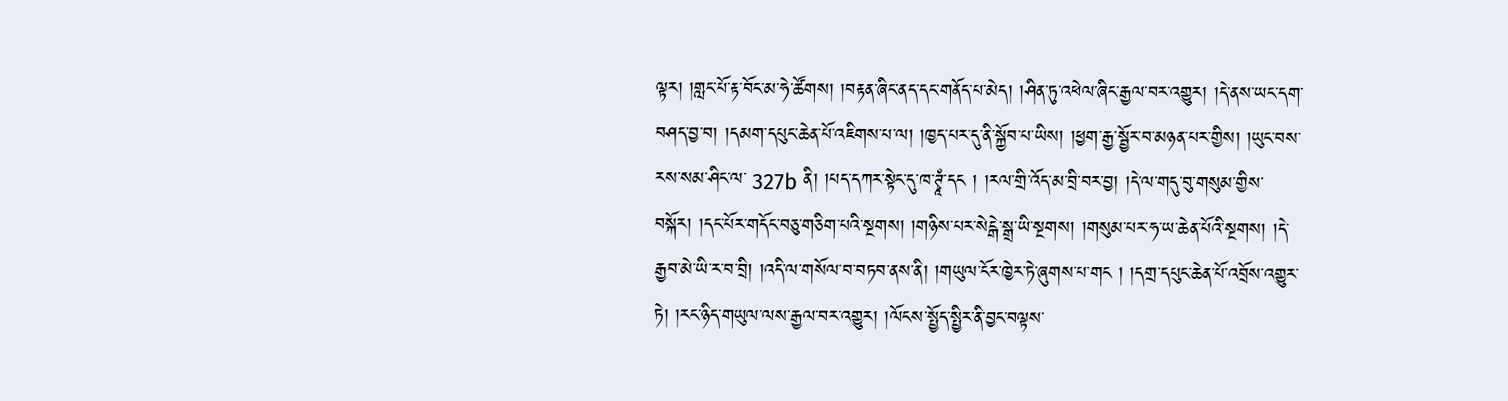ལྟར། །གླང་པོ་རྟ་བོང་མ་ཧེ་ཚོགས། །བརྟན་ཞིང་ནད་དང་གནོད་པ་མེད། །ཤིན་ཏུ་འཕེལ་ཞིང་རྒྱལ་བར་འགྱུར། །དེ་ནས་ཡང་དག་བཤད་བྱ་བ། །དམག་དཔུང་ཆེན་པོ་འཇིགས་པ་ལ། །ཁྱད་པར་དུ་ནི་སྐྱོབ་པ་ཡིས། །ཕྱག་རྒྱ་སྦྱོར་བ་མཉན་པར་གྱིས། །ཡུང་བས་རས་སམ་ཤིང་ལ་ 327b ནི། །པད་དཀར་སྟེང་དུ་ཁ་ཊྭཱཾ་དང ། །རལ་གྲི་འོད་མ་བྲི་བར་བྱ། །དེ་ལ་གདུ་བུ་གསུམ་གྱིས་བསྐོར། །དང་པོར་གདོང་བཅུ་གཅིག་པའི་སྔགས། །གཉིས་པར་སེངྒེ་སྒྲ་ཡི་སྔགས། །གསུམ་པར་ཧ་ཡ་ཆེན་པོའི་སྔགས། །དེ་རྒྱབ་མེ་ཡི་ར་བ་བྲི། །འདི་ལ་གསོལ་བ་བཏབ་ནས་ནི། །གཡུལ་ངོར་ཁྱེར་ཏེ་ཞུགས་པ་གང ། །དགྲ་དཔུང་ཆེན་པོ་འབྲོས་འགྱུར་ཏེ། །རང་ཉིད་གཡུལ་ལས་རྒྱལ་བར་འགྱུར། །ལོངས་སྤྱོད་སྤྱིར་ནི་བྱང་བལྟས་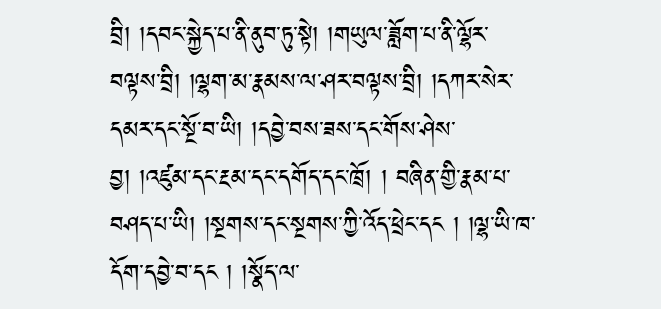བྲི། །དབང་སྐྱེད་པ་ནི་ནུབ་ཏུ་སྟེ། །གཡུལ་ཟློག་པ་ནི་ལྷོར་བལྟས་བྲི། །ལྷག་མ་རྣམས་ལ་ཤར་བལྟས་བྲི། །དཀར་སེར་དམར་དང་སྔོ་བ་ཡི། །དབྱེ་བས་ཟས་དང་གོས་ཤེས་བྱ། །འཛུམ་དང་རྔམ་དང་དགོད་དང་ཁྲོ། ། བཞིན་གྱི་རྣམ་པ་བཤད་པ་ཡི། །སྔགས་དང་སྔགས་ཀྱི་འོད་ཕྲེང་དང ། །ལྷ་ཡི་ཁ་དོག་དབྱེ་བ་དང ། །སྣོད་ལ་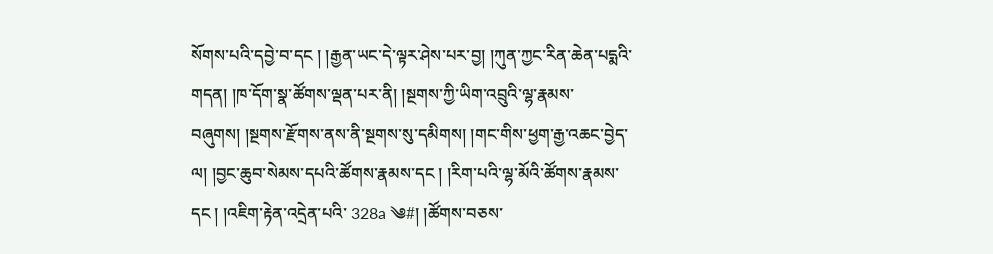སོགས་པའི་དབྱེ་བ་དང ། །རྒྱན་ཡང་དེ་ལྟར་ཤེས་པར་བྱ། །ཀུན་ཀྱང་རིན་ཆེན་པདྨའི་གདན། །ཁ་དོག་སྣ་ཚོགས་ལྡན་པར་ནི། །སྔགས་ཀྱི་ཡིག་འབྲུའི་ལྷ་རྣམས་བཞུགས། །སྔགས་རྫོགས་ནས་ནི་སྔགས་སུ་དམིགས། །གང་གིས་ཕྱག་རྒྱ་འཆང་བྱེད་ལ། །བྱང་ཆུབ་སེམས་དཔའི་ཚོགས་རྣམས་དང ། །རིག་པའི་ལྷ་མོའི་ཚོགས་རྣམས་དང ། །འཇིག་རྟེན་འདྲེན་པའི་ 328a ༄#། །ཚོགས་བཅས་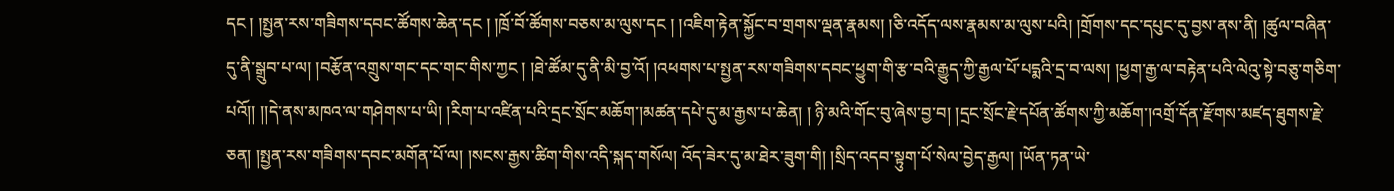དང ། །སྤྱན་རས་གཟིགས་དབང་ཚོགས་ཆེན་དང ། །ཁྲོ་བོ་ཚོགས་བཅས་མ་ལུས་དང ། །འཇིག་རྟེན་སྐྱོང་བ་གྲགས་ལྡན་རྣམས། །ཅི་འདོད་ལས་རྣམས་མ་ལུས་པའི། །གྲོགས་དང་དཔུང་དུ་བྱས་ནས་ནི། །ཚུལ་བཞིན་དུ་ནི་སྒྲུབ་པ་ལ། །བརྩོན་འགྲུས་གང་དང་གང་གིས་ཀྱང ། །ཐེ་ཚོམ་དུ་ནི་མི་བྱ་འོ། །འཕགས་པ་སྤྱན་རས་གཟིགས་དབང་ཕྱུག་གི་རྩ་བའི་རྒྱུད་ཀྱི་རྒྱལ་པོ་པདྨའི་དྲ་བ་ལས། །ཕྱག་རྒྱ་ལ་བརྟེན་པའི་ལེའུ་སྟེ་བཅུ་གཅིག་པའོ།། །།དེ་ནས་མཁའ་ལ་གཤེགས་པ་ཡི། །རིག་པ་འཛིན་པའི་དྲང་སྲོང་མཆོག་།མཚན་དཔེ་དུ་མ་རྒྱས་པ་ཆེན། ། ཉི་མའི་གོང་བུ་ཞེས་བྱ་བ། །དྲང་སྲོང་རྗེ་དཔོན་ཚོགས་ཀྱི་མཆོག་།འགྲོ་དོན་རྫོགས་མཛད་ཐུགས་རྗེ་ཅན། །སྤྱན་རས་གཟིགས་དབང་མགོན་པོ་ལ། །སངས་རྒྱས་ཚིག་གིས་འདི་སྐད་གསོལ། འོད་ཟེར་དུ་མ་ཐེར་ཟུག་གི། །སྲིད་འདབ་སྟུག་པོ་སེལ་བྱེད་རྒྱལ། །ཡོན་ཏན་ཡེ་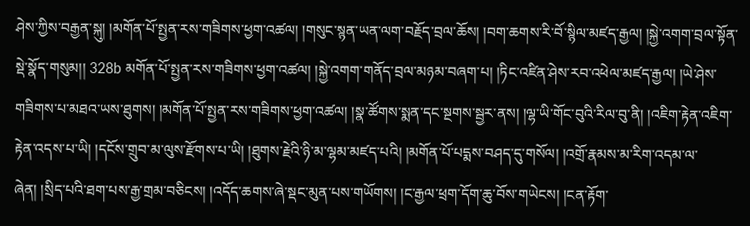ཤེས་ཀྱིས་བརྒྱན་སྐུ། །མགོན་པོ་སྤྱན་རས་གཟིགས་ཕྱག་འཚལ། །གསུང་སྙན་ཡན་ལག་བརྗོད་བྲལ་ཆོས། །བག་ཆགས་རི་བོ་སྙིལ་མཛད་རྒྱལ། །སྐྱེ་འགག་བྲལ་སྟོན་སྡེ་སྣོད་གསུམ།། 328b མགོན་པོ་སྤྱན་རས་གཟིགས་ཕྱག་འཚལ། །སྐྱེ་འགག་གནོད་བྲལ་མཉམ་བཞག་པ། །ཏིང་འཛིན་ཤེས་རབ་འཕེལ་མཛད་རྒྱལ། །ཡེ་ཤེས་གཟིགས་པ་མཐའ་ཡས་ཐུགས། །མགོན་པོ་སྤྱན་རས་གཟིགས་ཕྱག་འཚལ། །སྣ་ཚོགས་སྨན་དང་སྔགས་སྦྱར་ནས། །ལྷ་ཡི་གོང་བུའི་རིལ་བུ་ནི། །འཇིག་རྟེན་འཇིག་རྟེན་འདས་པ་ཡི། །དངོས་གྲུབ་མ་ལུས་རྫོགས་པ་ཡི། །ཐུགས་རྗེའི་ཉི་མ་ལྷམ་མཛད་པའི། །མགོན་པོ་པདྨས་བཤད་དུ་གསོལ། །འགྲོ་རྣམས་མ་རིག་འདམ་ལ་ཞེན། །སྲིད་པའི་ཐག་པས་རྒྱ་གྲམ་བཅིངས། །འདོད་ཆགས་ཞེ་སྡང་མུན་པས་གཡོགས། །ང་རྒྱལ་ཕྲག་དོག་ཆུ་བོས་གཡེངས། །ངན་རྟོག་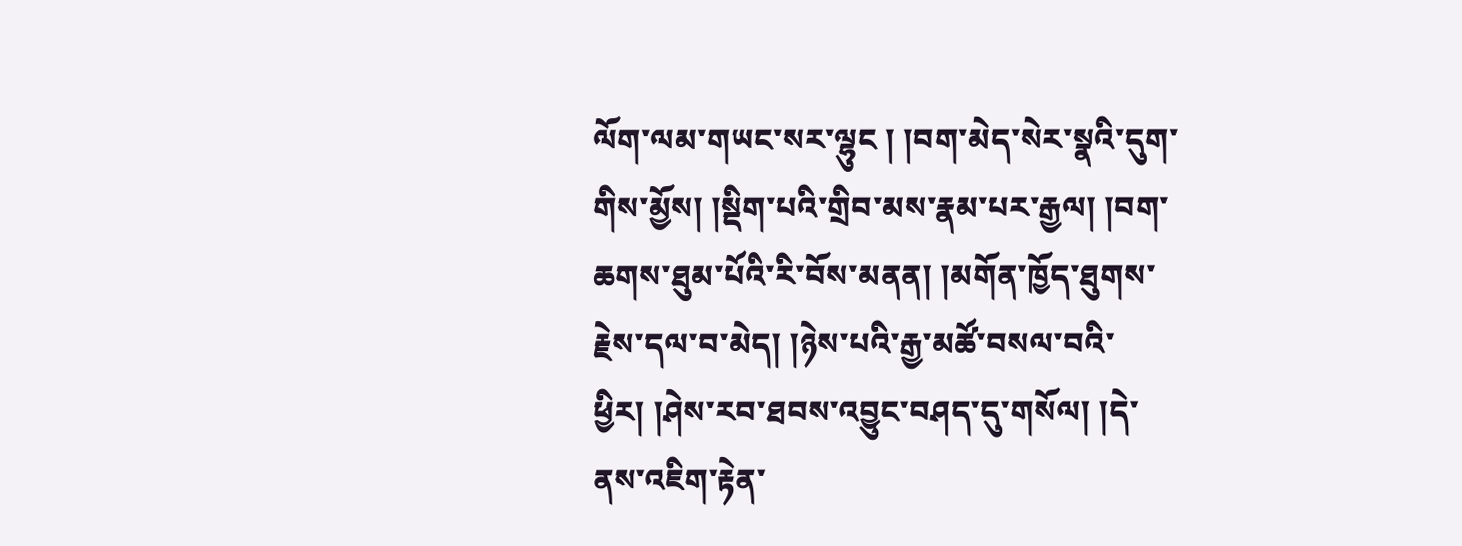ལོག་ལམ་གཡང་སར་ལྷུང ། །བག་མེད་སེར་སྣའི་དུག་གིས་མྱོས། །སྡིག་པའི་གྲིབ་མས་རྣམ་པར་རྒྱལ། །བག་ཆགས་ཐུམ་པོའི་རི་བོས་མནན། །མགོན་ཁྱོད་ཐུགས་རྗེས་དལ་བ་མེད། །ཉེས་པའི་རྒྱ་མཚོ་བསལ་བའི་ཕྱིར། །ཤེས་རབ་ཐབས་འབྱུང་བཤད་དུ་གསོལ། །དེ་ནས་འཇིག་རྟེན་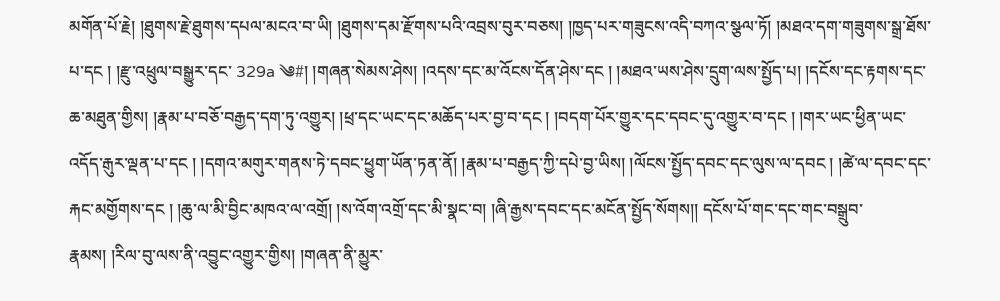མགོན་པོ་རྗེ། །ཐུགས་རྗེ་ཐུགས་དཔལ་མངའ་བ་ཡི། །ཐུགས་དམ་རྫོགས་པའི་འབྲས་བུར་བཅས། །ཁྱད་པར་གཟུངས་འདི་བཀའ་སྩལ་ཏོ། །མཐའ་དག་གཟུགས་སྒྲ་ཐོས་པ་དང ། །རྫུ་འཕྲུལ་བསྒྱུར་དང་ 329a ༄#། །གཞན་སེམས་ཤེས། །འདས་དང་མ་འོངས་དོན་ཤེས་དང ། །མཐའ་ཡས་ཤེས་དྲུག་ལས་སྤྱོད་པ། །དངོས་དང་རྟགས་དང་ཆ་མཐུན་གྱིས། །རྣམ་པ་བཅོ་བརྒྱད་དག་ཏུ་འགྱུར། །ཕྲ་དང་ཡང་དང་མཆོད་པར་བྱ་བ་དང ། །བདག་པོར་གྱུར་དང་དབང་དུ་འགྱུར་བ་དང ། །གར་ཡང་ཕྱིན་ཡང་འདོད་རྒུར་ལྡན་པ་དང ། །དགའ་མགུར་གནས་ཏེ་དབང་ཕྱུག་ཡོན་ཏན་ནོ། །རྣམ་པ་བརྒྱད་ཀྱི་དཔེ་བྱ་ཡིས། །ལོངས་སྤྱོད་དབང་དང་ལུས་ལ་དབང ། །ཚེ་ལ་དབང་དང་རྐང་མགྱོགས་དང ། །ཆུ་ལ་མི་བྱིང་མཁའ་ལ་འགྲོ། །ས་འོག་འགྲོ་དང་མི་སྣང་བ། །ཞི་རྒྱས་དབང་དང་མངོན་སྤྱོད་སོགས།། དངོས་པོ་གང་དང་གང་བསྒྲུབ་རྣམས། །རིལ་བུ་ལས་ནི་འབྱུང་འགྱུར་གྱིས། །གཞན་ནི་མྱུར་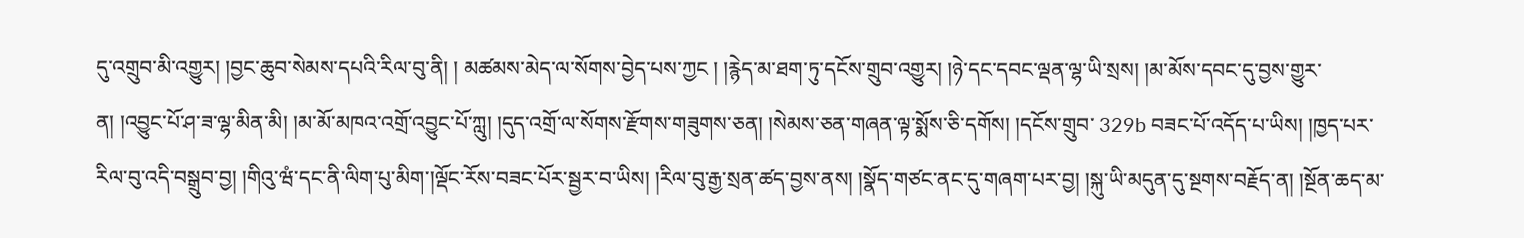དུ་འགྲུབ་མི་འགྱུར། །བྱང་ཆུབ་སེམས་དཔའི་རིལ་བུ་ནི། ། མཚམས་མེད་ལ་སོགས་བྱེད་པས་ཀྱང ། །རྙེད་མ་ཐག་ཏུ་དངོས་གྲུབ་འགྱུར། །ཉེ་དང་དབང་ལྡན་ལྷ་ཡི་སྲས། །མ་མོས་དབང་དུ་བྱས་གྱུར་ན། །འབྱུང་པོ་ཤ་ཟ་ལྷ་མིན་མི། །མ་མོ་མཁའ་འགྲོ་འབྱུང་པོ་ཀླུ། །དུད་འགྲོ་ལ་སོགས་རྫོགས་གཟུགས་ཅན། །སེམས་ཅན་གཞན་ལྟ་སྨོས་ཅི་དགོས། །དངོས་གྲུབ་ 329b བཟང་པོ་འདོད་པ་ཡིས། །ཁྱད་པར་རིལ་བུ་འདི་བསྒྲུབ་བྱ། །གིའུ་ཝཾ་དང་ནི་ལིག་པུ་མིག་།ལྡོང་རོས་བཟང་པོར་སྦྱར་བ་ཡིས། །རིལ་བུ་རྒྱ་སྲན་ཚད་བྱས་ནས། །སྣོད་གཙང་ནང་དུ་གཞག་པར་བྱ། །སྐུ་ཡི་མདུན་དུ་སྔགས་བརྗོད་ན། །སྔོན་ཆད་མ་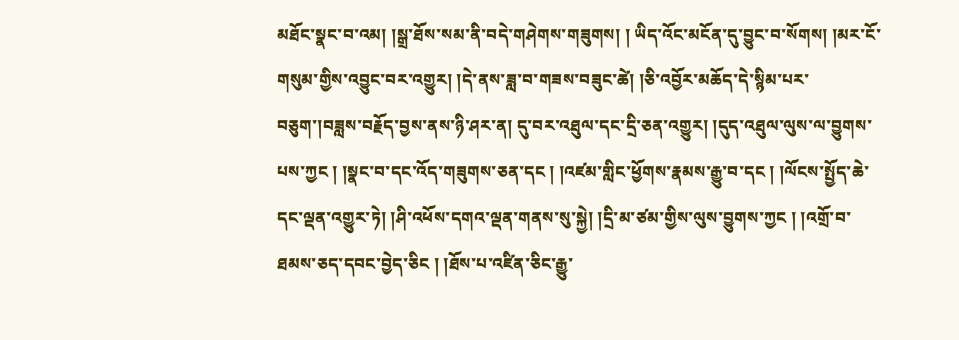མཐོང་སྣང་བ་འམ། །སྒྲ་ཐོས་སམ་ནི་བདེ་གཤེགས་གཟུགས། ། ཡིད་འོང་མངོན་དུ་བྱུང་བ་སོགས། །མར་ངོ་གསུམ་གྱིས་འབྱུང་བར་འགྱུར། །དེ་ནས་ཟླ་བ་གཟས་བཟུང་ཚེ། །ཅི་འབྱོར་མཆོད་དེ་སྙིམ་པར་བཅུག་།བཟླས་བརྗོད་བྱས་ནས་ཉི་ཤར་ན། དུ་བར་འཐུལ་དང་དྲི་ཅན་འགྱུར། །དུད་འཐུལ་ལུས་ལ་བྱུགས་པས་ཀྱང ། །སྣང་བ་དང་འོད་གཟུགས་ཅན་དང ། །འཛམ་གླིང་ཕྱོགས་རྣམས་རྒྱུ་བ་དང ། །ལོངས་སྤྱོད་ཆེ་དང་ལྡན་འགྱུར་ཏེ། །ཤི་འཕོས་དགའ་ལྡན་གནས་སུ་སྐྱེ། །དྲི་མ་ཙམ་གྱིས་ལུས་བྱུགས་ཀྱང ། །འགྲོ་བ་ཐམས་ཅད་དབང་བྱེད་ཅིང ། །ཐོས་པ་འཛིན་ཅིང་རྒྱུ་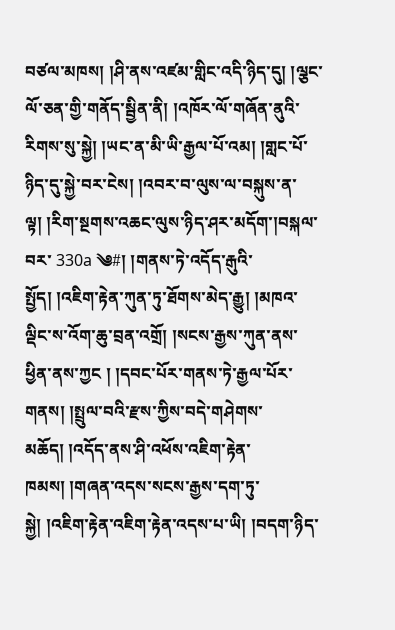བཙལ་མཁས། །ཤི་ནས་འཛམ་གླིང་འདི་ཉིད་དུ། །ལྕང་ལོ་ཅན་གྱི་གནོད་སྦྱིན་ནི། །འཁོར་ལོ་གཞོན་ནུའི་རིགས་སུ་སྐྱེ། །ཡང་ན་མི་ཡི་རྒྱལ་པོ་འམ། །གླང་པོ་ཉིད་དུ་སྐྱེ་བར་ངེས། །འབར་བ་ལུས་ལ་བསྐུས་ན་ལྟ། །རིག་སྔགས་འཆང་ལུས་ཉིད་ཤར་མདོག་།བསྐལ་བར་ 330a ༄#། །གནས་ཏེ་འདོད་རྒུའི་སྤྱོད། །འཇིག་རྟེན་ཀུན་ཏུ་ཐོགས་མེད་རྒྱུ། །མཁའ་ལྡིང་ས་འོག་ཆུ་བྲན་འགྲོ། །སངས་རྒྱས་ཀུན་ནས་ཕྱིན་ནས་ཀྱང ། །དབང་པོར་གནས་ཏེ་རྒྱལ་པོར་གནས། །སྤྲུལ་བའི་རྫས་ཀྱིས་བདེ་གཤེགས་མཆོད། །འདོད་ནས་ཤི་འཕོས་འཇིག་རྟེན་ཁམས། །གཞན་འདས་སངས་རྒྱས་དག་ཏུ་སྐྱེ། །འཇིག་རྟེན་འཇིག་རྟེན་འདས་པ་ཡི། །བདག་ཉིད་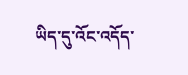ཡིད་དུ་འོང་འདོད་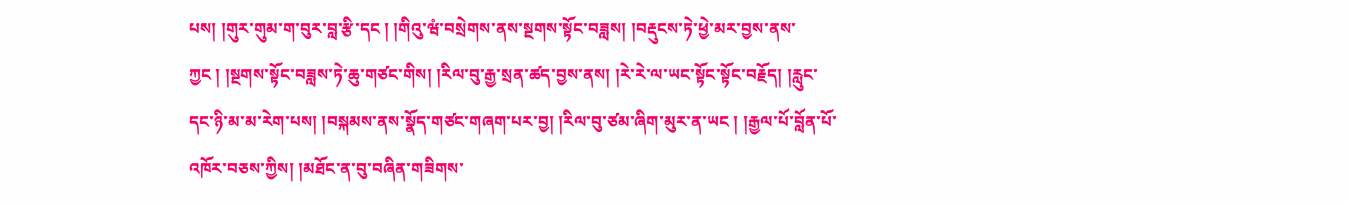པས། །གུར་གུམ་ག་བུར་བླ་རྩི་དང ། །གིའུ་ཝཾ་བསྲེགས་ནས་སྔགས་སྟོང་བཟླས། །བརྡུངས་ཏེ་ཕྱེ་མར་བྱས་ནས་ཀྱང ། །སྔགས་སྟོང་བཟླས་ཏེ་ཆུ་གཙང་གིས། །རིལ་བུ་རྒྱ་སྲན་ཚད་བྱས་ནས། །རེ་རེ་ལ་ཡང་སྟོང་སྟོང་བརྗོད། །རླུང་དང་ཉི་མ་མ་རེག་པས། །བསྐམས་ནས་སྣོད་གཙང་གཞག་པར་བྱ། །རིལ་བུ་ཙམ་ཞིག་མུར་ན་ཡང ། །རྒྱལ་པོ་བློན་པོ་འཁོར་བཅས་ཀྱིས། །མཐོང་ན་བུ་བཞིན་གཟིགས་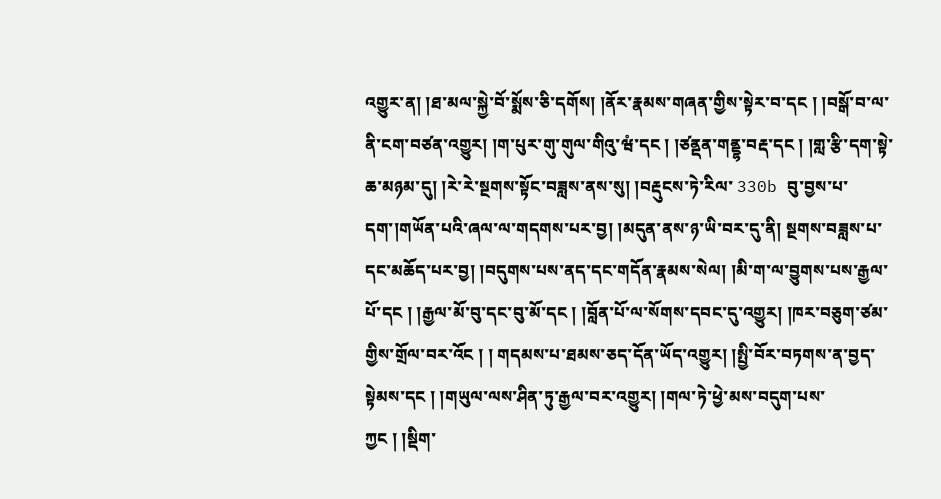འགྱུར་ན། །ཐ་མལ་སྐྱེ་བོ་སྨོས་ཅི་དགོས། །ནོར་རྣམས་གཞན་གྱིས་སྟེར་བ་དང ། །བསྒོ་བ་ལ་ནི་ངག་བཙན་འགྱུར། །ག་པུར་གུ་གུལ་གིའུ་ཝཾ་དང ། །ཙནྡན་གནྡྷ་བརྡ་དང ། །གླ་རྩི་དག་སྟེ་ཆ་མཉམ་དུ། །རེ་རེ་སྔགས་སྟོང་བཟླས་ནས་སུ། །བརྡུངས་ཏེ་རིལ་ 330b བུ་བྱས་པ་དག་།གཡོན་པའི་ཞལ་ལ་གདགས་པར་བྱ། །མདུན་ནས་ཉ་ཡི་བར་དུ་ནི། སྔགས་བཟླས་པ་དང་མཆོད་པར་བྱ། །བདུགས་པས་ནད་དང་གདོན་རྣམས་སེལ། །མི་ག་ལ་བྱུགས་པས་རྒྱལ་པོ་དང ། །རྒྱལ་མོ་བུ་དང་བུ་མོ་དང ། །བློན་པོ་ལ་སོགས་དབང་དུ་འགྱུར། །ཁར་བཅུག་ཙམ་གྱིས་གྲོལ་བར་འོང ། ། གདམས་པ་ཐམས་ཅད་དོན་ཡོད་འགྱུར། །སྤྱི་བོར་བཏགས་ན་བྱད་སྟེམས་དང ། །གཡུལ་ལས་ཤིན་ཏུ་རྒྱལ་བར་འགྱུར། །གལ་ཏེ་ཕྱེ་མས་བདུག་པས་ཀྱང ། །སྡིག་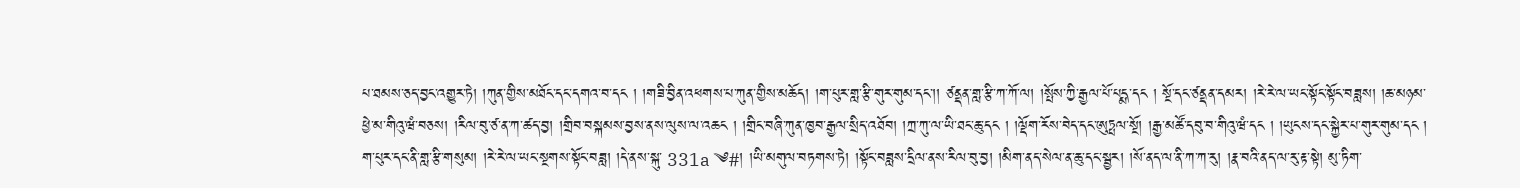པ་ཐམས་ཅད་བྱང་འགྱུར་ཏེ། །ཀུན་གྱིས་མཐོང་དང་དགའ་བ་དང ། །གཟི་བྱིན་འཕགས་པ་ཀུན་གྱིས་མཆོད། །ག་པུར་གླ་རྩི་གུར་གུམ་དང་།། ཙནྡན་གླ་རྩི་ཀ་ཀོ་ལ། །སྤོས་ཀྱི་རྒྱལ་པོ་པདྨ་དང ། སྔོ་དང་ཙནྡན་དམར། །རེ་རེ་ལ་ཡང་སྟོང་སྟོང་བཟླས། །ཆ་མཉམ་ཕྱེ་མ་གིའུ་ཝཾ་བཅས། །རིལ་བུ་ཙ་ན་ཀ་ཚད་བྱ། །གྲིབ་བསྐམས་བྱས་ནས་ལུས་ལ་འཆང ། །གྲིང་བཞི་ཀུན་ཁྱབ་རྒྱལ་སྲིད་འཐོབ། །ཀྲ་ཀུ་ལ་ཡི་ཐང་ཆུ་དང ། །ལྡོག་རོས་བེད་དང་ཨུཏྤལ་སྔོ། །རྒྱ་མཚོ་དབུ་བ་གིའུ་ཝཾ་དང ། །ཡུངས་དང་སྐྱེར་པ་གུར་གུམ་དང ། ག་པུར་དང་ནི་གླ་རྩི་གསུམ། །རེ་རེ་ལ་ཡང་སྔགས་སྟོང་བཟླ། །དེ་ནས་སྐུ་ 331a ༄#། །ཡི་མགུལ་བཏགས་ཏེ། །སྟོང་བཟླས་དྲིལ་ནས་རིལ་བུ་བྱ། །མིག་ནད་སེལ་ན་ཆུ་དང་སྦྱར། །སོ་ནད་ལ་ནི་ཀ་ཀ་རུ། །རྣ་བའི་ནད་ལ་རུ་རྟ་སྟེ། མུ་ཏིག་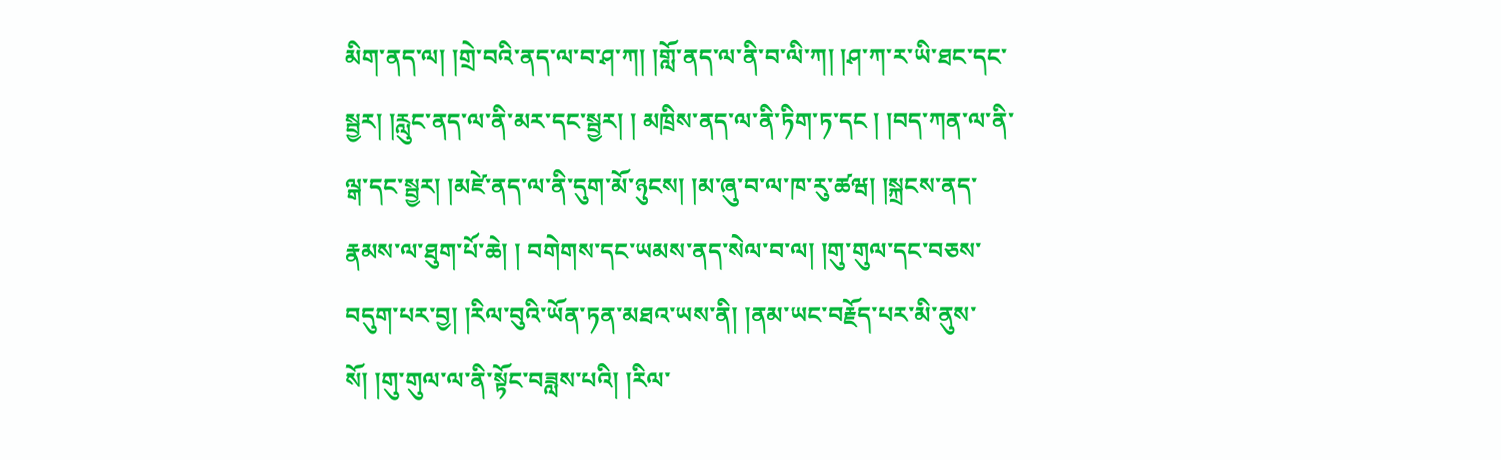མིག་ནད་ལ། །གྲེ་བའི་ནད་ལ་བ་ཤ་ཀ། །གློ་ནད་ལ་ནི་བ་ལི་ཀ། །ཤ་ཀ་ར་ཡི་ཐང་དང་སྦྱར། །རླུང་ནད་ལ་ནི་མར་དང་སྦྱར། ། མཁྲིས་ནད་ལ་ནི་ཏིག་ཏ་དང ། །བད་ཀན་ལ་ནི་ལྒ་དང་སྦྱར། །མཛེ་ནད་ལ་ནི་དུག་མོ་ཉུངས། །མ་ཞུ་བ་ལ་ཁ་རུ་ཚཝ། །སྐྲངས་ནད་རྣམས་ལ་ཐུག་པོ་ཆེ། ། བགེགས་དང་ཡམས་ནད་སེལ་བ་ལ། །གུ་གུལ་དང་བཅས་བདུག་པར་བྱ། །རིལ་བུའི་ཡོན་ཏན་མཐའ་ཡས་ནི། །ནམ་ཡང་བརྗོད་པར་མི་ནུས་སོ། །གུ་གུལ་ལ་ནི་སྟོང་བཟླས་པའི། །རིལ་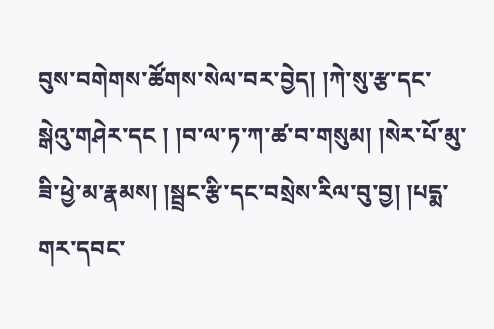བུས་བགེགས་ཚོགས་སེལ་བར་བྱེད། །ཀེ་སུ་རྩ་དང་སྒེའུ་གཤེར་དང ། །བ་ལ་ཏ་ཀ་ཚ་བ་གསུམ། །སེར་པོ་མུ་ཟི་ཕྱེ་མ་རྣམས། །སྦྲང་རྩི་དང་བསྲེས་རིལ་བུ་བྱ། །པདྨ་གར་དབང་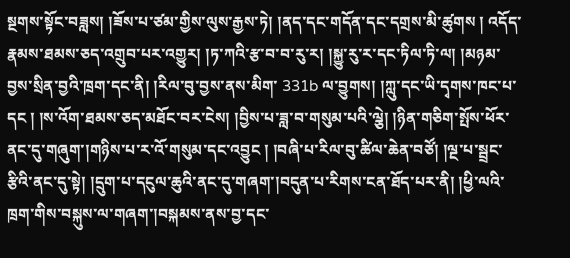སྔགས་སྟོང་བཟླས། །ཟོས་པ་ཙམ་གྱིས་ལུས་རྒྱས་ཏེ། །ནད་དང་གདོན་དང་དགྲས་མི་ཚུགས ། འདོད་རྣམས་ཐམས་ཅད་འགྲུབ་པར་འགྱུར། །ཏ་ཀའི་རྩ་བ་བ་རུ་ར། །སྐྱུ་རུ་ར་དང་ཏིལ་ཏི་ལ། །མཉམ་བྱས་སྲིན་བྱའི་ཁྲག་དང་ནི། །རིལ་བུ་བྱས་ནས་མིག་ 331b ལ་བྱུགས། །ཀླུ་དང་ཡི་དྭགས་ཁང་པ་དང ། །ས་འོག་ཐམས་ཅད་མཐོང་བར་ངེས། །བྱིས་པ་ཟླ་བ་གསུམ་པའི་ལྕེ། །ཉིན་གཅིག་སྤོས་ཕོར་ནང་དུ་གཞུག་།གཉིས་པ་ར་འོ་གསུམ་དང་འབྱུང ། །བཞི་པ་རིལ་བུ་ཚིལ་ཆེན་བཙོ། །ལྔ་པ་སྦྲང་རྩིའི་ནང་དུ་སྟེ། །དྲུག་པ་དངུལ་ཆུའི་ནང་དུ་གཞག་།བདུན་པ་རིགས་ངན་ཐོད་པར་ནི། །ཕྱི་ལའི་ཁྲག་གིས་བསྐུས་ལ་གཞག་།བསྐམས་ནས་བྱ་དང་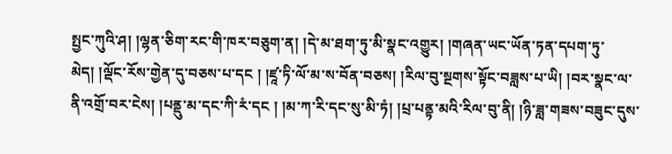སྤྱང་ཀུའི་ཤ། །ལྷན་ཅིག་རང་གི་ཁར་བཅུག་ན། །དེ་མ་ཐག་ཏུ་མི་སྣང་འགྱུར། །གཞན་ཡང་ཡོན་ཏན་དཔག་ཏུ་མེད། །ལྡོང་རོས་གྱེན་དུ་བཅས་པ་དང ། །ཛཱ་ཏི་ལོ་མ་ས་བོན་བཅས། །རིལ་བུ་སྔགས་སྟོང་བཟླས་པ་ཡི། །བར་སྣང་ལ་ནི་འགྲོ་བར་ངེས། །པནྡུ་མ་དང་ཀི་རཾ་དང ། །མ་ཀ་རི་དང་སུ་མི་ཏཾ། །པྲ་པནྟ་མའི་རིལ་བུ་ནི། །ཉི་ཟླ་གཟས་བཟུང་དུས་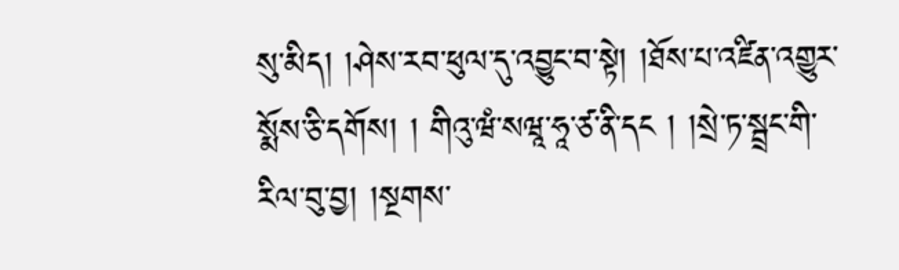སུ་མིད། །ཤེས་རབ་ཕུལ་དུ་འབྱུང་བ་སྟེ། །ཐོས་པ་འཛིན་འགྱུར་སྨོས་ཅི་དགོས། ། གིའུ་ཝཾ་སཝཱ་ཧཱ་ཙ་ནི་དང ། །སྲེ་ཏ་སྦྲང་གི་རིལ་བུ་བྱ། །སྔགས་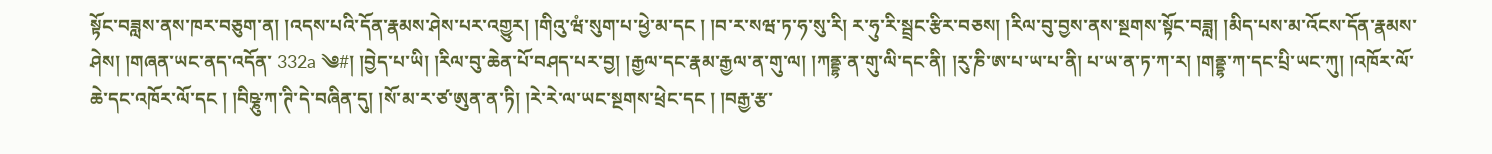སྟོང་བཟླས་ནས་ཁར་བཅུག་ན། །འདས་པའི་དོན་རྣམས་ཤེས་པར་འགྱུར། །གིའུ་ཝཾ་སུག་པ་ཕྱེ་མ་དང ། །བ་ར་སཝ་ཏ་ཧ་སུ་རི། ར་ཧུ་རི་སྦྲང་རྩིར་བཅས། །རིལ་བུ་བྱས་ནས་སྔགས་སྟོང་བཟླ། །མིད་པས་མ་འོངས་དོན་རྣམས་ཤེས། །གཞན་ཡང་ནད་འདོན་ 332a ༄#། །བྱེད་པ་ཡི། །རིལ་བུ་ཆེན་པོ་བཤད་པར་བྱ། །རྒྱལ་དང་རྣམ་རྒྱལ་ན་གུ་ལ། །ཀནྡྷ་ན་གུ་ལི་དང་ནི། །རུ་ཎི་ཨ་པ་ཡ་པ་ནི། པ་ཡ་ན་ཏ་ཀ་ར། །གནྡྷ་ཀ་དང་པྲི་ཡང་ཀུ། །འཁོར་ལོ་ཆེ་དང་འཁོར་ལོ་དང ། །བིཥྞུ་ཀ་ཊི་དེ་བཞིན་དུ། །སོ་མ་ར་ཙ་ཨུན་ན་ཏི། །རེ་རེ་ལ་ཡང་སྔགས་ཕྲེང་དང ། །བརྒྱ་རྩ་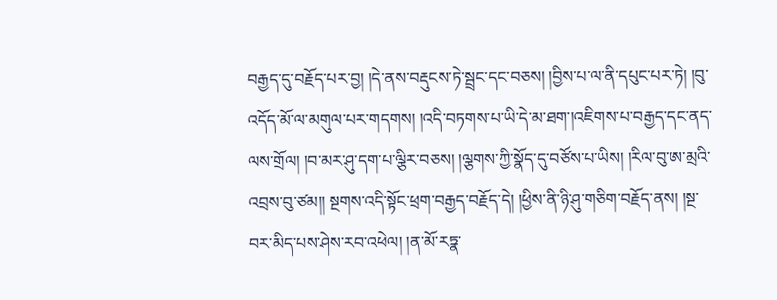བརྒྱད་དུ་བརྗོད་པར་བྱ། །དེ་ནས་བརྡུངས་ཏེ་སྦྲང་དང་བཅས། །བྱིས་པ་ལ་ནི་དཔུང་པར་ཏེ། །བུ་འདོད་མོ་ལ་མགུལ་པར་གདགས། །འདི་བཏགས་པ་ཡི་དེ་མ་ཐག་།འཇིགས་པ་བརྒྱད་དང་ནད་ལས་གྲོལ། །བ་མར་ཤུ་དག་པ་ལྕིར་བཅས། །ལྕགས་ཀྱི་སྣོད་དུ་བཙོས་པ་ཡིས། །རིལ་བུ་ཨ་མྲའི་འབྲས་བུ་ཙམ།། སྔགས་འདི་སྟོང་ཕྲག་བརྒྱད་བརྗོད་དེ། །ཕྱིས་ནི་ཉི་ཤུ་གཅིག་བརྗོད་ནས། །སྔ་བར་མིད་པས་ཤེས་རབ་འཕེལ། །ན་མོ་རཏྣ་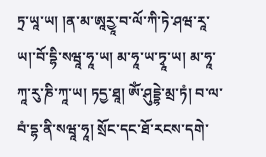ཏྲ་ཡཱ་ཡ། །ན་མ་ཨཱརྱཱ་བ་ལོ་ཀི་ཏེ་ཤཝ་རཱ་ཡ།་བོ་དྷི་སཝཱ་ཧཱ་ཡ། མ་ཧཱ་ཡ་ཏྭཱ་ཡ། མ་ཧཱ་ཀཱ་རུ་ཎི་ཀཱ་ཡ། ཏདྱ་ཐཱ། ཨོཾ་ཤུདྡྷེ་མྲ་ཏཾ། བ་ལ་བཾ་དྷ་ནི་སཝཱ་ཧཱ། སྲོང་དང་ཐོ་རངས་དགེ་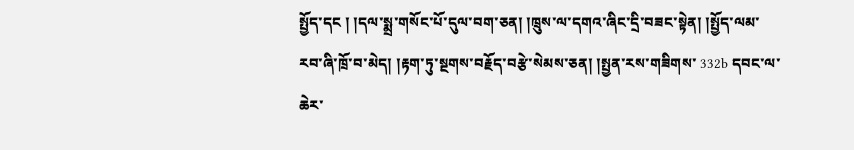སྤྱོད་དང ། །དལ་སྨྲ་གསོང་པོ་དུལ་བག་ཅན། །ཁྲུས་ལ་དགའ་ཞིང་དྲི་བཟང་སྟེན། །སྤྱོད་ལམ་རབ་ཞི་ཁྲོ་བ་མེད། །རྟག་ཏུ་སྔགས་བརྗོད་བརྩེ་སེམས་ཅན། །སྤྱན་རས་གཟིགས་ 332b དབང་ལ་ཆེར་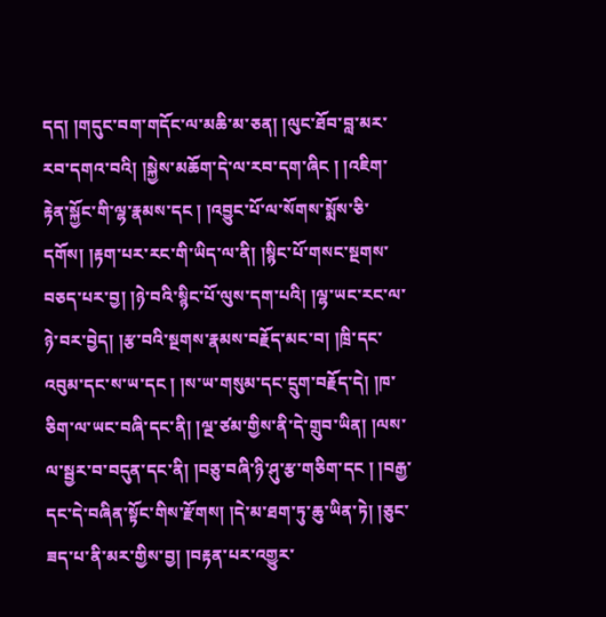དད། །གདུང་བག་གདོང་ལ་མཆི་མ་ཅན། །ལུང་ཐོབ་བླ་མར་རབ་དགའ་བའི། །སྐྱེས་མཆོག་དེ་ལ་རབ་དག་ཞིང ། །འཇིག་རྟེན་སྐྱོང་གི་ལྷ་རྣམས་དང ། །འབྱུང་པོ་ལ་སོགས་སྨོས་ཅི་དགོས། །རྟག་པར་རང་གི་ཡིད་ལ་ནི། །སྙིང་པོ་གསང་སྔགས་བཅད་པར་བྱ། །ཉེ་བའི་སྙིང་པོ་ལུས་དག་པའི། །ལྷ་ཡང་རང་ལ་ཉེ་བར་བྱེད། །རྩ་བའི་སྔགས་རྣམས་བརྗོད་མང་བ། །ཁྲི་དང་འབུམ་དང་ས་ཡ་དང ། །ས་ཡ་གསུམ་དང་དྲུག་བརྗོད་དེ། །ཁ་ཅིག་ལ་ཡང་བཞི་དང་ནི། །ལྔ་ཙམ་གྱིས་ནི་དེ་གྲུབ་ཡིན། །ལས་ལ་སྦྱར་བ་བདུན་དང་ནི། །བཅུ་བཞི་ཉི་ཤུ་རྩ་གཅིག་དང ། །བརྒྱ་དང་དེ་བཞིན་སྟོང་གིས་རྫོགས། །དེ་མ་ཐག་ཏུ་ཆུ་ཡིན་ཏེ། །ཅུང་ཟད་པ་ནི་མར་གྱིས་བྱ། །བརྟན་པར་འགྱུར་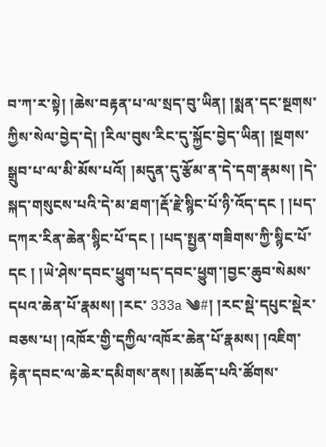བ་ཀ་ར་སྟེ། །ཆེས་བརྟན་པ་ལ་སྲད་བུ་ཡིན། །སྨན་དང་སྔགས་ཀྱིས་སེལ་བྱེད་དེ། །རིལ་བུས་རིང་དུ་སྐྱོང་བྱེད་ཡིན། །སྔགས་སྒྲུབ་པ་ལ་མི་མོས་པའོ། །མདུན་དུ་རྩོམ་ན་དེ་དག་རྣམས། །དེ་སྐད་གསུངས་པའི་དེ་མ་ཐག་།རྡོ་རྗེ་སྙིང་པོ་ཉི་འོད་དང ། །པད་དཀར་རིན་ཆེན་སྙིང་པོ་དང ། །པད་སྤྱན་གཟིགས་ཀྱི་སྙིང་པོ་དང ། །ཡེ་ཤེས་དབང་ཕྱུག་པད་དབང་ཕྱུག་།བྱང་ཆུབ་སེམས་དཔའ་ཆེན་པོ་རྣམས། །རང་ 333a ༄#། །རང་སྡེ་དཔུང་སྡེར་བཅས་པ། །འཁོར་གྱི་དཀྱིལ་འཁོར་ཆེན་པོ་རྣམས། །འཇིག་རྟེན་དབང་ལ་ཆེར་དམིགས་ནས། །མཆོད་པའི་ཚོགས་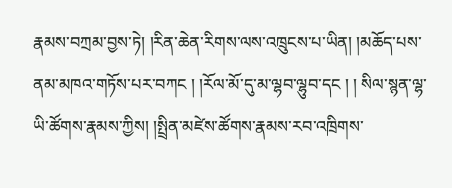རྣམས་བཀྲམ་བྱས་ཏེ། །རིན་ཆེན་རིགས་ལས་འཁྲུངས་པ་ཡིན། །མཆོད་པས་ནམ་མཁའ་གཏོས་པར་བཀང ། །རོལ་མོ་དུ་མ་ལྷབ་ལྷུབ་དང ། ། སིལ་སྙན་ལྷ་ཡི་ཚོགས་རྣམས་ཀྱིས། །སྤྲིན་མཛེས་ཚོགས་རྣམས་རབ་འཁྲིགས་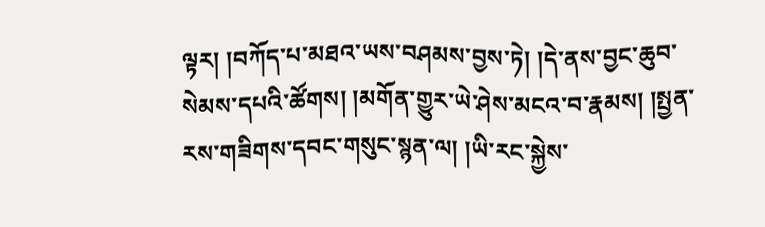ལྟར། །བཀོད་པ་མཐའ་ཡས་བཤམས་བྱས་ཏེ། །དེ་ནས་བྱང་ཆུབ་སེམས་དཔའི་ཚོགས། །མགོན་གྱུར་ཡེ་ཤེས་མངའ་བ་རྣམས། །སྤྱན་རས་གཟིགས་དབང་གསུང་སྙན་ལ། །ཡི་རང་སྐྱེས་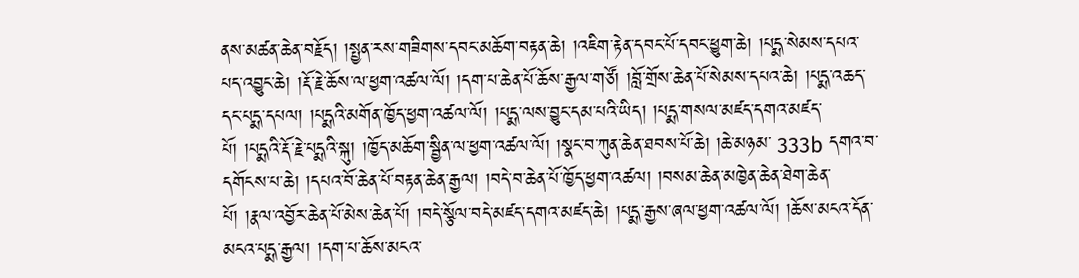ནས་མཚན་ཆེན་བརྗོད། །སྤྱན་རས་གཟིགས་དབང་མཆོག་བརྟན་ཆེ། །འཇིག་རྟེན་དབང་པོ་དབང་ཕྱུག་ཆེ། །པདྨ་སེམས་དཔའ་པད་འབྱུང་ཆེ། །རྡོ་རྗེ་ཆོས་ལ་ཕྱག་འཚལ་ལོ། །དག་པ་ཆེན་པོ་ཆོས་རྒྱལ་གཙོ། །བློ་གྲོས་ཆེན་པོ་སེམས་དཔའ་ཆེ། །པདྨ་འཆད་དང་པདྨ་དཔལ། །པདྨའི་མགོན་ཁྱོད་ཕྱག་འཚལ་ལོ། །པདྨ་ལས་བྱུང་དམ་པའི་ཡིད། །པདྨ་གསལ་མཛད་དགའ་མཛད་པོ། །པདྨའི་རྡོ་རྗེ་པདྨའི་སྐུ། །ཁྱོད་མཆོག་སྦྱིན་ལ་ཕྱག་འཚལ་ལོ། །སྣང་བ་ཀུན་ཆེན་ཐབས་པོ་ཆེ། །ཆེ་མཉམ་ 333b དགའ་བ་དགོངས་པ་ཆེ། །དཔའ་བོ་ཆེན་པོ་བརྟན་ཆེན་རྒྱལ། །བདེ་བ་ཆེན་པོ་ཁྱོད་ཕྱག་འཚལ། །བསམ་ཆེན་མཁྱེན་ཆེན་ཐེག་ཆེན་པོ། །རྣལ་འབྱོར་ཆེན་པོ་མེས་ཆེན་པོ། །བདེ་སྩོལ་བདེ་མཛད་དགའ་མཛད་ཆེ། །པདྨ་རྒྱས་ཞལ་ཕྱག་འཚལ་ལོ། །ཆོས་མངའ་དོན་མངའ་པདྨ་རྒྱལ། །དག་པ་ཆོས་མངའ་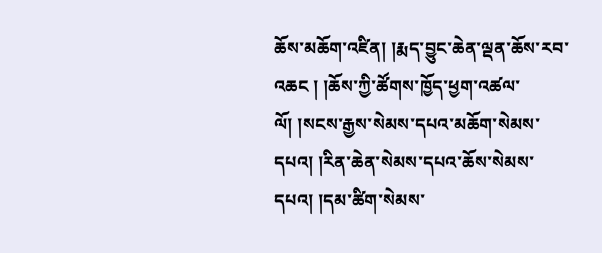ཆོས་མཆོག་འཛིན། །རྨད་བྱུང་ཆེན་ལྡན་ཆོས་རབ་འཆང ། །ཆོས་ཀྱི་ཚོགས་ཁྱོད་ཕྱག་འཚལ་ལོ། །སངས་རྒྱས་སེམས་དཔའ་མཆོག་སེམས་དཔའ། །རིན་ཆེན་སེམས་དཔའ་ཆོས་སེམས་དཔའ། །དམ་ཚིག་སེམས་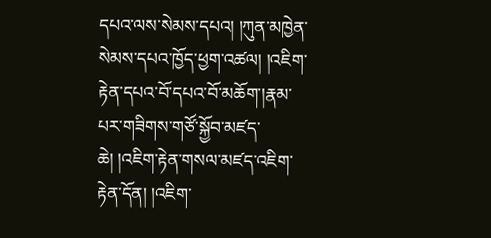དཔའ་ལས་སེམས་དཔའ། །ཀུན་མཁྱེན་སེམས་དཔའ་ཁྱོད་ཕྱག་འཚལ། །འཇིག་རྟེན་དཔའ་བོ་དཔའ་བོ་མཆོག་།རྣམ་པར་གཟིགས་གཙོ་སྐྱོབ་མཛད་ཆེ། །འཇིག་རྟེན་གསལ་མཛད་འཇིག་རྟེན་དོན། །འཇིག་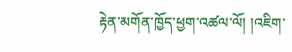རྟེན་མགོན་ཁྱོད་ཕྱག་འཚལ་ལོ། །འཇིག་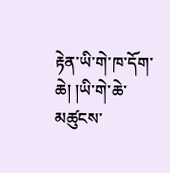རྟེན་ཡི་གེ་ཁ་དོག་ཆེ། །ཡི་གེ་ཆེ་མཚུངས་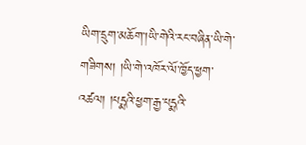ཡིག་དྲུག་མཆོག་།ཡི་གེའི་རང་བཞིན་ཡི་གེ་གཟིགས། །ཡི་གེ་འཁོར་ལོ་ཁྱོད་ཕྱག་འཚལ། །པདྨའི་ཕྱག་རྒྱ་པདྨའི་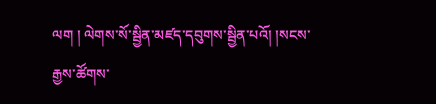ལག ། ལེགས་སོ་སྦྱིན་མཛད་དབུགས་སྦྱིན་པའོ། །སངས་རྒྱས་ཚོགས་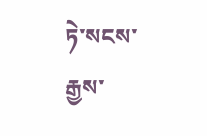ཏེ་སངས་རྒྱས་